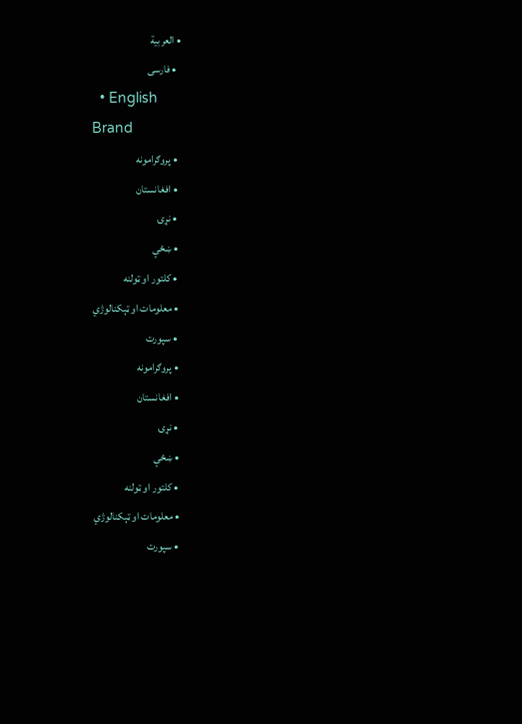• العربية
  • فارسی
  • English
Brand
  • پروګرامونه
  • افغانستان
  • نړۍ
  • ښځې
  • کلتور او ټولنه
  • معلومات او ټېکنالوژي
  • سپورت
  • پروګرامونه
  • افغانستان
  • نړۍ
  • ښځې
  • کلتور او ټولنه
  • معلومات او ټېکنالوژي
  • سپورت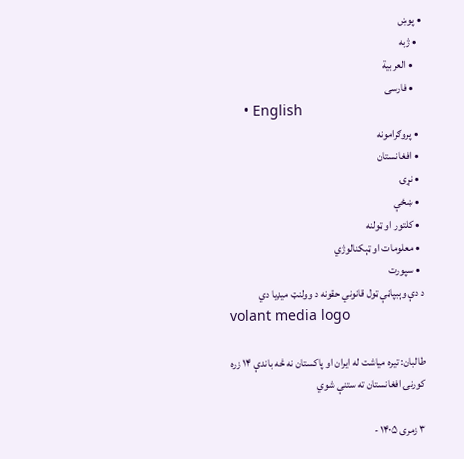• پوښ
  • ژبه
    • العربية
    • فارسی
    • English
  • پروګرامونه
  • افغانستان
  • نړۍ
  • ښځې
  • کلتور او ټولنه
  • معلومات او ټېکنالوژي
  • سپورت
د دې وېبپاڼې ټول قانوني حقونه د وولنټ میډیا دي
volant media logo

طالبان: تیره میاشت له ایران او پاکستان نه څه باندې ۱۴ زره کورنۍ افغانستان ته ستنې شوي

۳ زمری ۱۴۰۵ -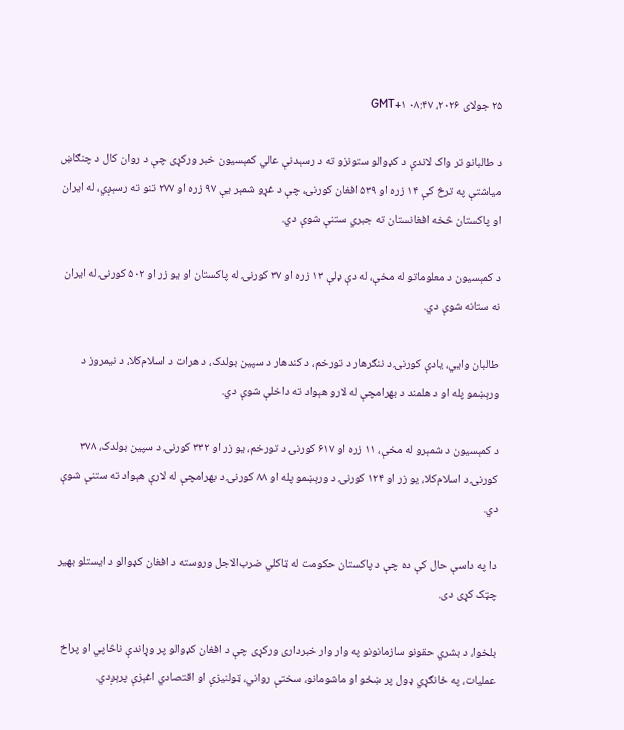۲۵ جولای ۲۰۲۶، ۰۸:۴۷ GMT+۱

د طالبانو تر واک لاندې د کډوالو ستونزو ته د رسېدنې عالي کمېسیون خبر ورکړی چې د روان کال د چنګاښ میاشتې په ترڅ کې ۱۴ زره او ۵۳۹ افغان کورنۍ، چې د غړو شمېر یې ۹۷ زره او ۲۷۷ تنو ته رسېږي، له ایران او پاکستان څخه افغانستان ته جبري ستنې شوې دي.

د کمېسیون د معلوماتو له مخې، له دې ډلې ۱۳ زره او ۳۷ کورنۍ له پاکستان او یو زر او ۵۰۲ کورنۍ له ایران نه ستانه شوې دي.

طالبان وایي، یادې کورنۍ د ننګرهار د تورخم، د کندهار د سپین بولدک، د هرات د اسلام‌کلا، د نیمروز د ورېښمو پله او د هلمند د بهرامچې له لارو هېواد ته داخلې شوې دي.

د کمېسیون د شمېرو له مخې، ۱۱ زره او ۶۱۷ کورنۍ د تورخم، یو زر او ۳۳۲ کورنۍ د سپین بولدک، ۳۷۸ کورنۍ د اسلام‌کلا، یو زر او ۱۲۴ کورنۍ د ورېښمو پله او ۸۸ کورنۍ د بهرامچې له لارې هېواد ته ستنې شوې دي.

دا په داسې حال کې ده چې د پاکستان حکومت له ټاکلي ضرب‌الاجل وروسته د افغان کډوالو د ایستلو بهیر چټک کړی دی.

بلخوا، د بشري حقونو سازمانونو په وار وار خبرداری ورکړی چې د افغان کډوالو پر وړاندې ناڅاپي او پراخ عملیات، په ځانګړي ډول پر ښځو او ماشومانو، سختې رواني، ټولنیزې او اقتصادي اغېزې پرېږدي.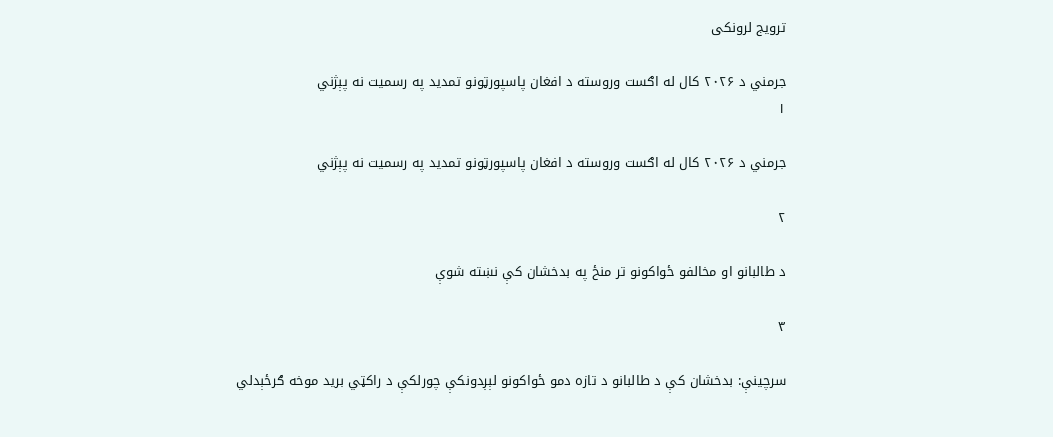ترویج لرونکی

جرمني د ۲۰۲۶ کال له اګست وروسته د افغان پاسپورټونو تمدید په رسمیت نه پېژني
۱

جرمني د ۲۰۲۶ کال له اګست وروسته د افغان پاسپورټونو تمدید په رسمیت نه پېژني

۲

د طالبانو او مخالفو ځواکونو تر منځ په بدخشان کې نښته شوې

۳

سرچینې: بدخشان کې د طالبانو د تازه دمو ځواکونو لېږدونکې چورلکې د راکټي برید موخه ګرځېدلي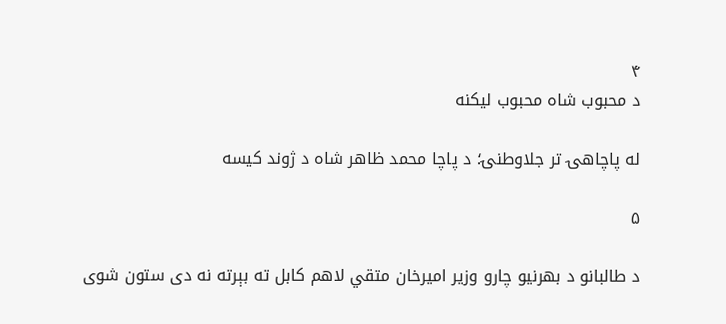۴
د محبوب شاه محبوب لیکنه

له پاچاهۍ تر جلاوطنۍ؛ د پاچا محمد ظاهر شاه د ژوند کیسه

۵

د طالبانو د بهرنیو چارو وزیر امیرخان متقي لاهم کابل ته بېرته نه دی ستون شوی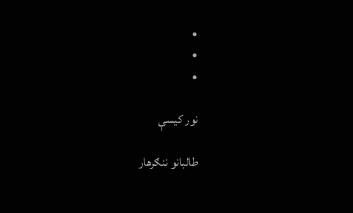•
•
•

نور کیسې

طالبانو ننګرهار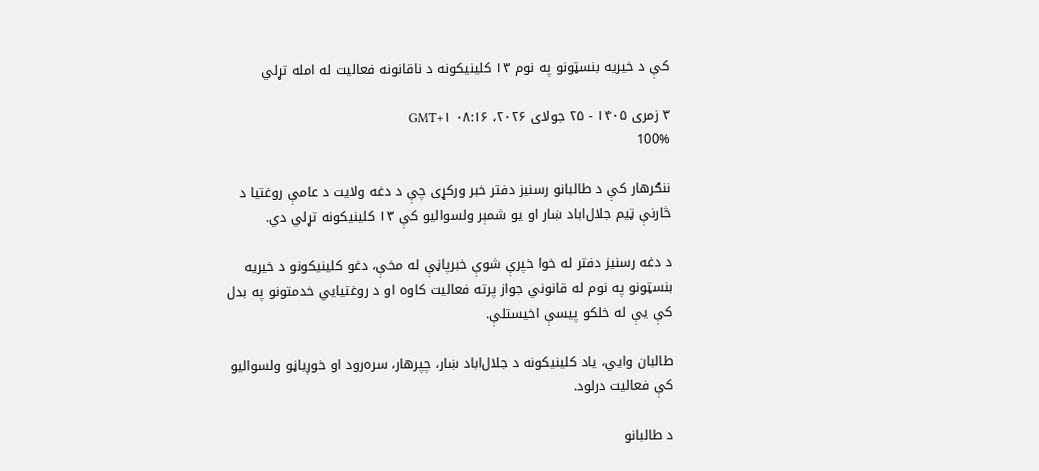کې د خیریه بنسټونو په نوم ۱۳ کلینیکونه د ناقانونه فعالیت له امله تړلي

۳ زمری ۱۴۰۵ - ۲۵ جولای ۲۰۲۶، ۰۸:۱۶ GMT+۱
100%

ننګرهار کې د طالبانو رسنیز دفتر خبر ورکړی چې د دغه ولایت د عامې روغتیا د څارنې ټیم جلال‌اباد ښار او یو شمېر ولسوالیو کې ۱۳ کلینیکونه تړلي دي.

د دغه رسنیز دفتر له خوا خپرې شوې خبرپاڼې له مخې، دغو کلینیکونو د خیریه بنسټونو په نوم له قانوني جواز پرته فعالیت کاوه او د روغتیايي خدمتونو په بدل کې یې له خلکو پیسې اخیستلې.

طالبان وایي، یاد کلینیکونه د جلال‌اباد ښار، چپرهار، سره‌رود او خوږیاڼو ولسوالیو کې فعالیت درلود.

د طالبانو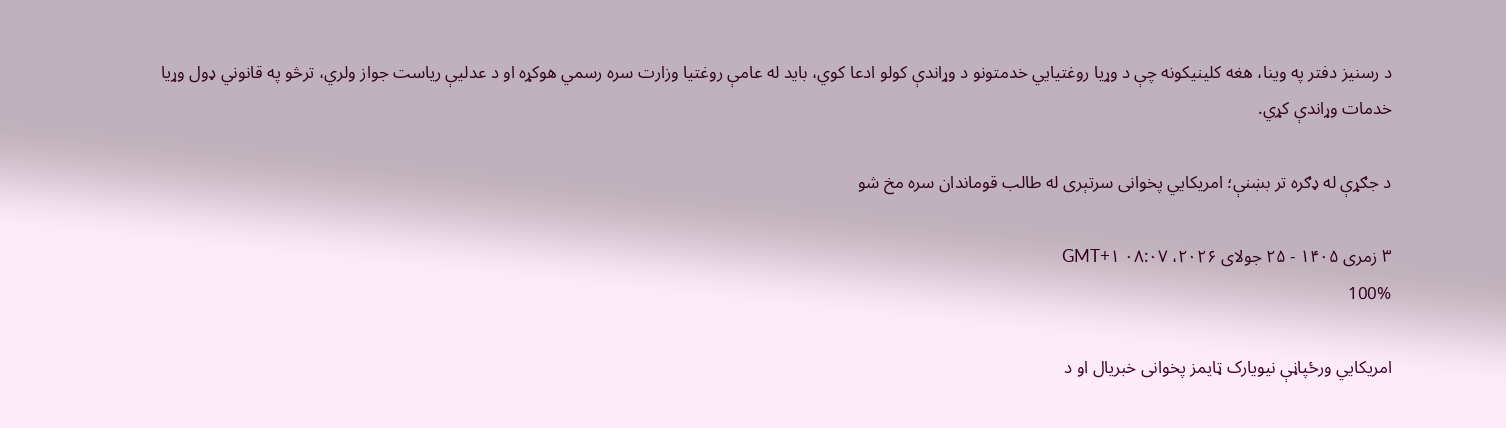د رسنیز دفتر په وینا، هغه کلینیکونه چې د وړیا روغتیايي خدمتونو د وړاندې کولو ادعا کوي، باید له عامې روغتیا وزارت سره رسمي هوکړه او د عدلیې ریاست جواز ولري، ترڅو په قانوني ډول وړیا خدمات وړاندې کړي.

د جګړې له ډګره تر بښنې؛ امریکايي پخوانی سرتېری له طالب قوماندان سره مخ شو

۳ زمری ۱۴۰۵ - ۲۵ جولای ۲۰۲۶، ۰۸:۰۷ GMT+۱
100%

امریکایي ورځپاڼې نیویارک ټایمز پخوانی خبریال او د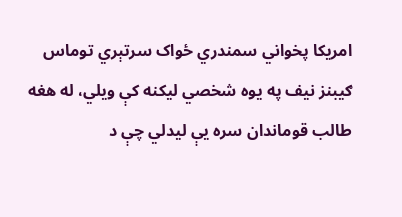امریکا پخواني سمندري ځواک سرتېري توماس ګیبنز نیف په یوه شخصي لیکنه کې ویلي، له هغه طالب قوماندان سره یې لیدلي چې د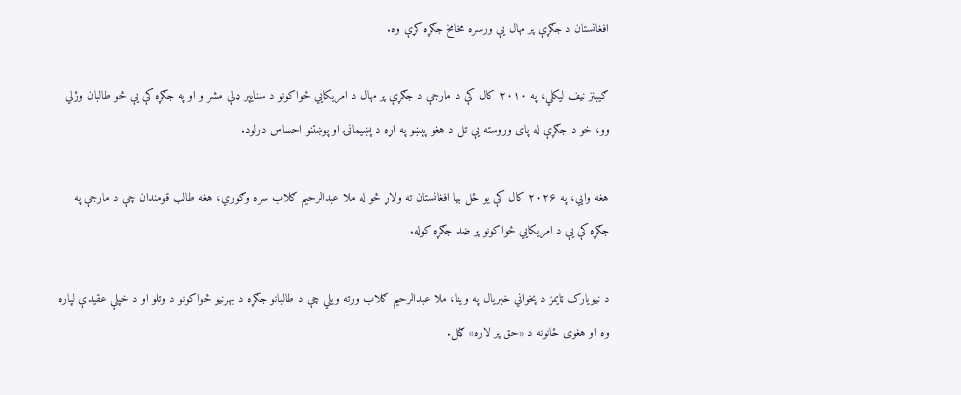افغانستان د جګړې پر مهال یې ورسره مخامخ جګړه کړې وه.

ګیبنز نیف لیکلي، په ۲۰۱۰ کال کې د مارجې د جګړې پر مهال د امریکايي ځواکونو د سنایپر ډلې مشر و او په جګړه کې یې څو طالبان وژلي وو، خو د جګړې له پای وروسته یې تل د هغو پېښو په اړه د پښیمانۍ او پوښتنو احساس درلود.

هغه وايي، په ۲۰۲۶ کال کې یو ځل بیا افغانستان ته ولاړ څو له ملا عبدالرحیم ګلاب سره وګوري، هغه طالب قومندان چې د مارجې په جګړه کې یې د امریکايي ځواکونو پر ضد جګړه کوله.

د نیویارک ټایمز د پخواني خبریال په وینا، ملا عبدالرحیم ګلاب ورته ویلي چې د طالبانو جګړه د بهرنیو ځواکونو د وتلو او د خپلې عقیدې لپاره وه او هغوی ځانونه د «حق پر لاره» ګڼل.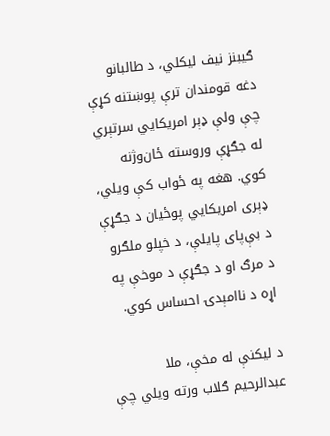ګیبنز نیف لیکلي، د طالبانو دغه قومندان ترې پوښتنه کړې چې ولې ډېر امریکايي سرتېري له جګړې وروسته ځان‌وژنه کوي. هغه په ځواب کې ویلي، ډېری امریکايي پوځیان د جګړې د بې‌پای پایلې، د خپلو ملګرو د مرګ او د جګړې د موخې په اړه د ناامېدۍ احساس کوي.

د لیکنې له مخې، ملا عبدالرحیم ګلاب ورته ویلي چې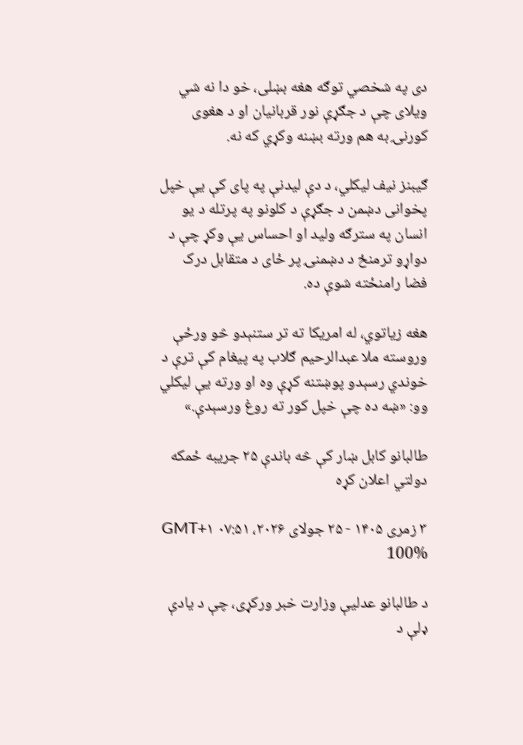دی په شخصي توګه هغه بښلی، خو دا نه شي ویلای چې د جګړې نور قربانیان او د هغوی کورنۍ به هم ورته بښنه وکړي که نه.

ګیبنز نیف لیکلي، د دې لیدنې په پای کې یې خپل پخوانی دښمن د جګړې د کلونو په پرتله د یو انسان په سترګه ولید او احساس یې وکړ چې د دواړو ترمنځ د دښمنۍ پر ځای د متقابل درک فضا رامنځته شوې ده.

هغه زیاتوي، له امریکا ته تر ستنېدو څو ورځې وروسته ملا عبدالرحیم ګلاب په پیغام کې ترې د خوندي رسېدو پوښتنه کړې وه او ورته یې لیکلي وو: «ښه ده چې خپل کور ته روغ ورسېدې.»

طالبانو کابل ښار کې څه باندې ۲۵ جریبه ځمکه دولتي اعلان کړه

۳ زمری ۱۴۰۵ - ۲۵ جولای ۲۰۲۶، ۰۷:۵۱ GMT+۱
100%

د طالبانو عدلیې وزارت خبر ورکړی، چې د یادې ډلې د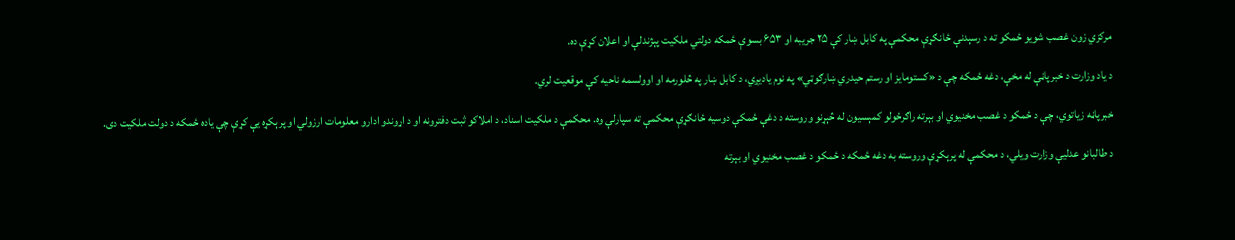مرکزي زون غصب شویو ځمکو ته د رسېدنې ځانګړې محکمې په کابل ښار کې ۲۵ جریبه او ۶۵۳ بسوې ځمکه دولتي ملکیت پېژندلې او اعلان کړې ده.

د یاد وزارت د خبرپاڼې له مخې، دغه ځمکه چې د «کستومایز او رستم حیدري ښارګوټي» په نوم یادیږي، د کابل ښار په څلورمه او اوولسمه ناحیه کې موقعیت لري.

خبرپاڼه زیاتوي، چې د ځمکو د غصب مخنیوي او بېرته راګرځولو کمېسیون له څېړنو وروسته د دغې ځمکې دوسیه ځانګړې محکمې ته سپارلې وه. محکمې د ملکیت اسناد، د املاکو ثبت دفترونه او د اړوندو ادارو معلومات ارزولي او پرېکړه یې کړې چې یاده ځمکه د دولت ملکیت دی.

د طالبانو عدلیې وزارت ویلي، د محکمې له پرېکړې وروسته به دغه ځمکه د ځمکو د غصب مخنیوي او بېرته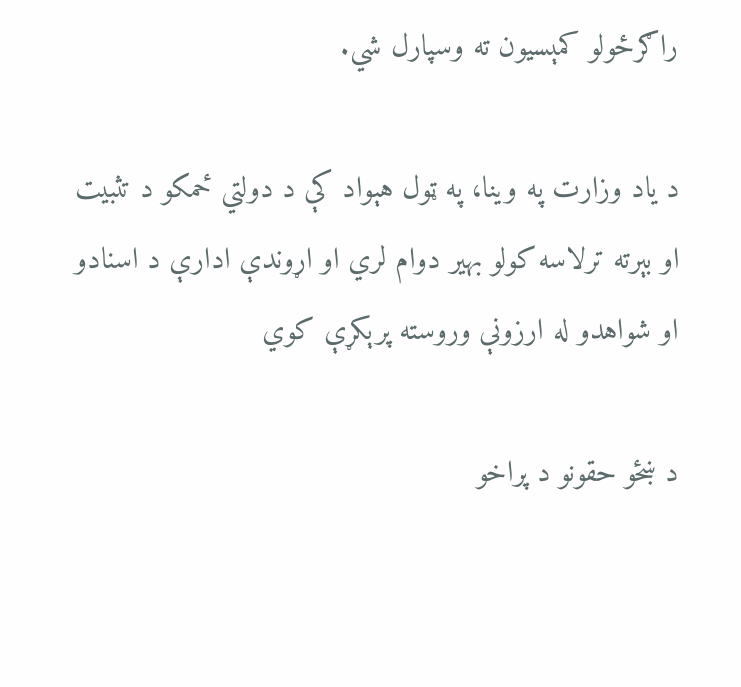راګرځولو کمېسیون ته وسپارل شي.

د یاد وزارت په وینا، په ټول هېواد کې د دولتي ځمکو د تثبیت او بېرته ترلاسه کولو بهیر دوام لري او اړوندې ادارې د اسنادو او شواهدو له ارزونې وروسته پرېکړې کوي

د ښځو حقونو د پراخو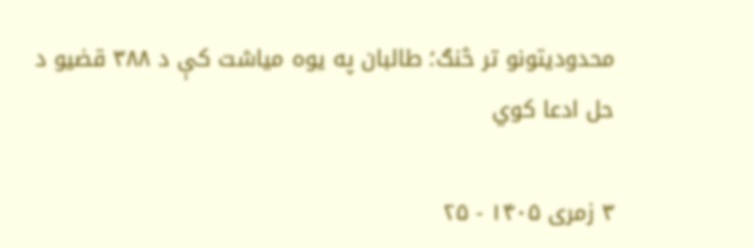محدودیتونو تر څنګ؛ طالبان په یوه میاشت کې د ۳۸۸ قضیو د حل ادعا کوي

۳ زمری ۱۴۰۵ - ۲۵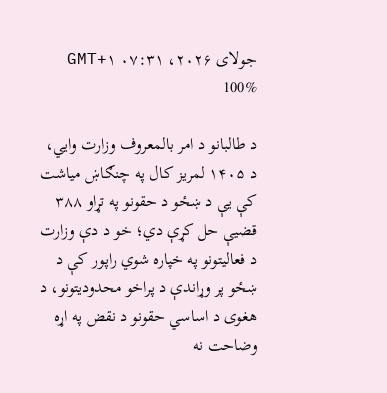جولای ۲۰۲۶، ۰۷:۳۱ GMT+۱
100%

د طالبانو د امر بالمعروف وزارت وايي، د ۱۴۰۵ لمریز کال په چنګاښ میاشت کې یې د ښځو د حقونو په تړاو ۳۸۸ قضیې حل کړې دي؛ خو د دې وزارت د فعالیتونو په خپاره شوي راپور کې د ښځو پر وړاندې د پراخو محدودیتونو، د هغوی د اساسي حقونو د نقض په اړه وضاحت نه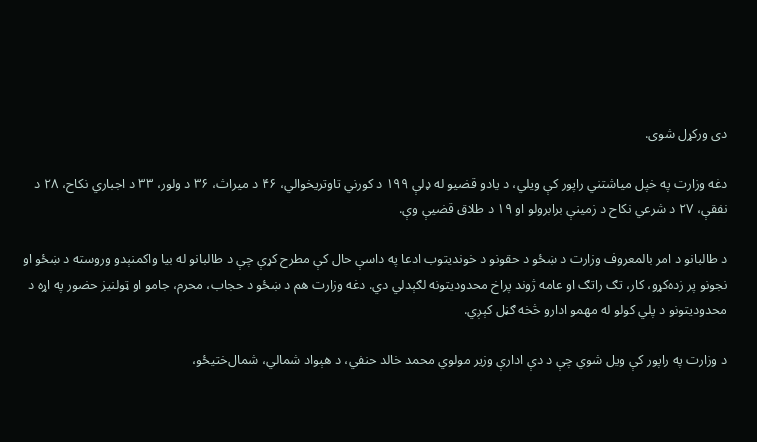دی ورکړل شوی.

دغه وزارت په خپل میاشتني راپور کې ویلي، د یادو قضیو له ډلې ۱۹۹ د کورني تاوتریخوالي، ۴۶ د میراث، ۳۶ د ولور، ۳۳ د اجباري نکاح، ۲۸ د نفقې، ۲۷ د شرعي نکاح د زمینې برابرولو او ۱۹ د طلاق قضیې وې.

د طالبانو د امر بالمعروف وزارت د ښځو د حقونو د خوندیتوب ادعا په داسې حال کې مطرح کړې چې د طالبانو له بیا واکمنېدو وروسته د ښځو او نجونو پر زده‌کړو، کار، تګ راتګ او عامه ژوند پراخ محدودیتونه لګېدلي دي. دغه وزارت هم د ښځو د حجاب، محرم، جامو او ټولنیز حضور په اړه د محدودیتونو د پلي کولو له مهمو ادارو څخه ګڼل کېږي.

د وزارت په راپور کې ویل شوي چې د دې ادارې وزیر مولوي محمد خالد حنفي، د هېواد شمالي، شمال‌ختیځو،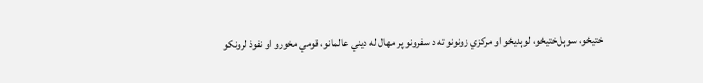ختیځو، سوېل‌ختیځو، لوېدیځو او مرکزي زونونو ته د سفرونو پر مهال له دیني عالمانو، قومي مخورو او نفوذ لرونکو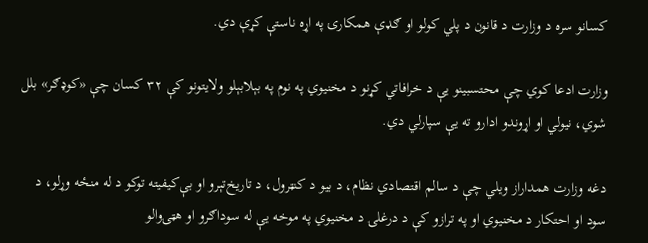کسانو سره د وزارت د قانون د پلي کولو او ګډې همکارۍ په اړه ناستې کړې دي.

وزارت ادعا کوي چې محتسبینو یې د خرافاتي کړنو د مخنیوي په نوم په بېلابېلو ولایتونو کې ۳۲ کسان چې «کوډګر» بلل شوي، نیولي او اړوندو ادارو ته یې سپارلي دي.

دغه وزارت همداراز ویلي چې د سالم اقتصادي نظام، د بیو د کنټرول، د تاریخ‌تېرو او بې‌کیفیته توکو د له منځه وړلو، د سود او احتکار د مخنیوي او په ترازو کې د درغلۍ د مخنیوي په موخه یې له سوداګرو او هټۍوالو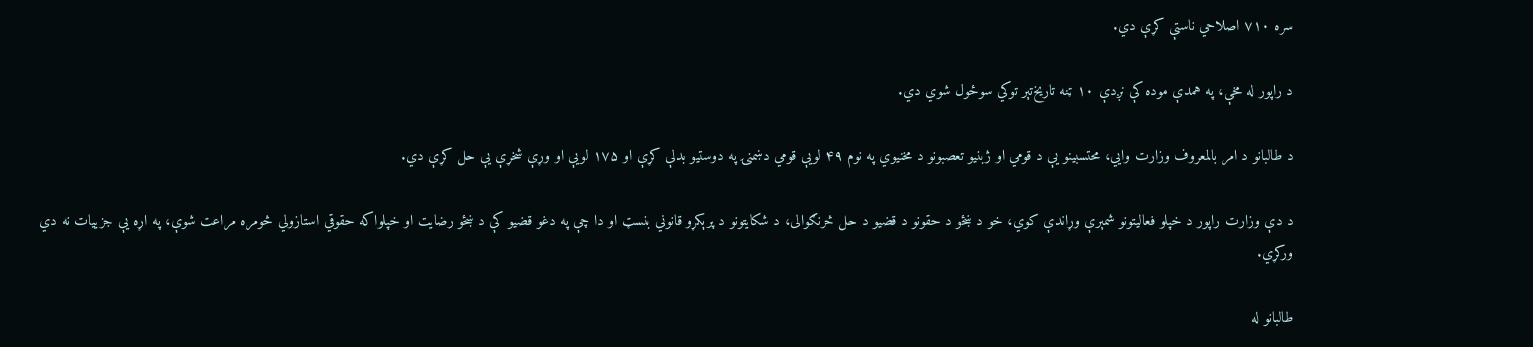سره ۷۱۰ اصلاحي ناستې کړې دي.

د راپور له مخې، په همدې موده کې نږدې ۱۰ ټنه تاریخ‌تېر توکي سوځول شوي دي.

د طالبانو د امر بالمعروف وزارت وايي، محتسبینو یې د قومي او ژبنیو تعصبونو د مخنیوي په نوم ۴۹ لویې قومي دښمنۍ په دوستیو بدلې کړې او ۱۷۵ لویې او وړې شخړې یې حل کړې دي.

د دې وزارت راپور د خپلو فعالیتونو شمېرې وړاندې کوي، خو د ښځو د حقونو د قضیو د حل څرنګوالی، د شکایتونو د پرېکړو قانوني بنسټ او دا چې په دغو قضیو کې د ښځو رضایت او خپلواکه حقوقي استازولي څومره مراعت شوې، په اړه یې جزییات نه دي ورکړي.

طالبانو له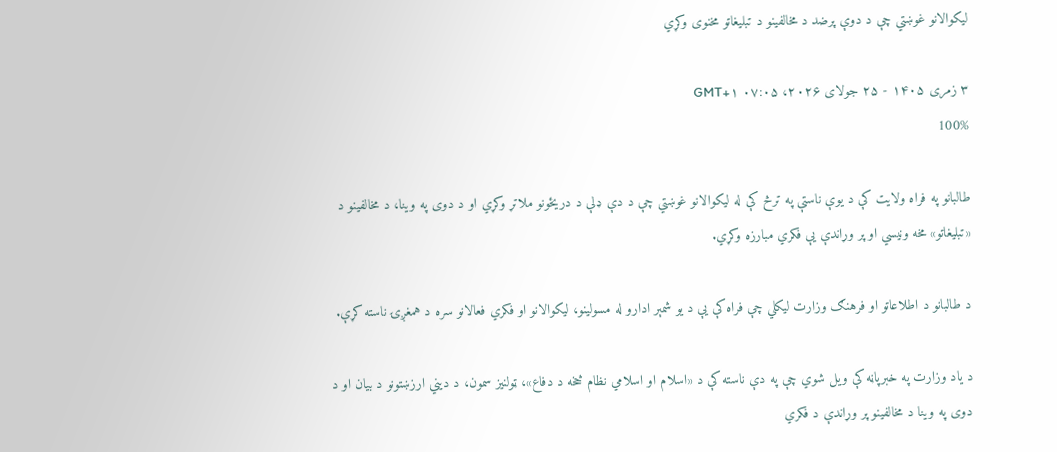لیکوالانو غوښتي چې د دوې پرضد د مخالفینو د تبلیغاتو مخنوی وکړي

۳ زمری ۱۴۰۵ - ۲۵ جولای ۲۰۲۶، ۰۷:۰۵ GMT+۱
100%

طالبانو په فراه ولایت کې د یوې ناستې په ترڅ کې له لیکوالانو غوښتي چې د دې ډلې د دریځونو ملاتړ وکړي او د دوی په وینا، د مخالفینو د «تبلیغاتو» مخه ونیسي او پر وړاندې یې فکري مبارزه وکړي.

د طالبانو د اطلاعاتو او فرهنګ وزارت لیکلي چې فراه کې یې د یو شمېر ادارو له مسولینو، لیکوالانو او فکري فعالانو سره د همغږۍ ناسته کړې.

د یاد وزارت په خبرپاڼه کې ویل شوي چې په دې ناسته کې د «اسلام او اسلامي نظام څخه د دفاع»، ټولنیز سمون، د دیني ارزښتونو د بیان او د دوی په وینا د مخالفینو پر وړاندې د فکري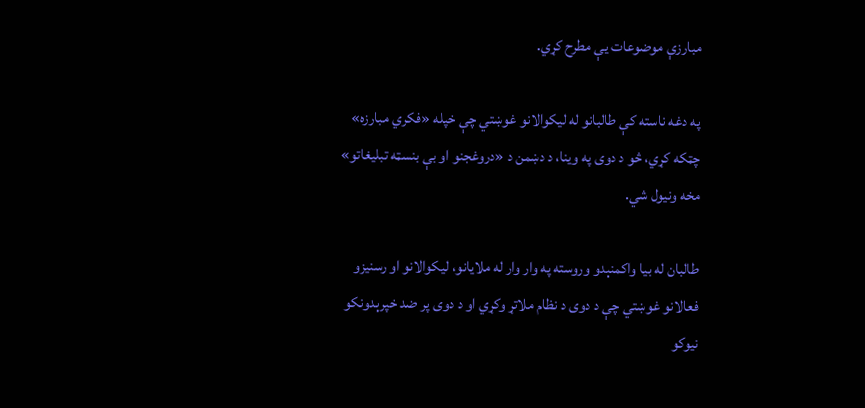مبارزې موضوعات یې مطرح کړي.

په دغه ناسته کې طالبانو له لیکوالانو غوښتي چې خپله «فکري مبارزه» چټکه کړي، څو د دوی په وینا، د دښمن د «دروغجنو او بې بنسټه تبلیغاتو» مخه ونیول شي.

طالبان له بیا واکمنېدو وروسته په وار وار له ملایانو، لیکوالانو او رسنیزو فعالانو غوښتي چې د دوی د نظام ملاتړ وکړي او د دوی پر ضد خپرېدونکو نیوکو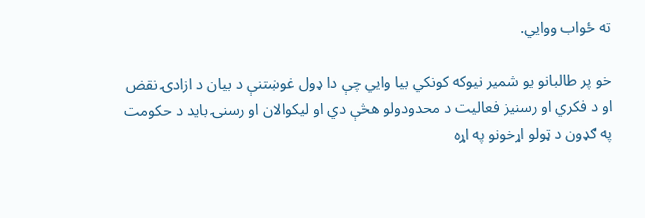ته ځواب ووایي.

خو پر طالبانو یو شمیر نیوکه کونکي بیا وايي چې دا ډول غوښتنې د بیان د ازادۍ نقض او د فکري او رسنیز فعالیت د محدودولو هڅې دي او لیکوالان او رسنۍ باید د حکومت په ګډون د ټولو اړخونو په اړه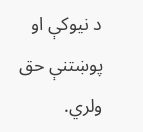د نیوکې او پوښتنې حق ولري.